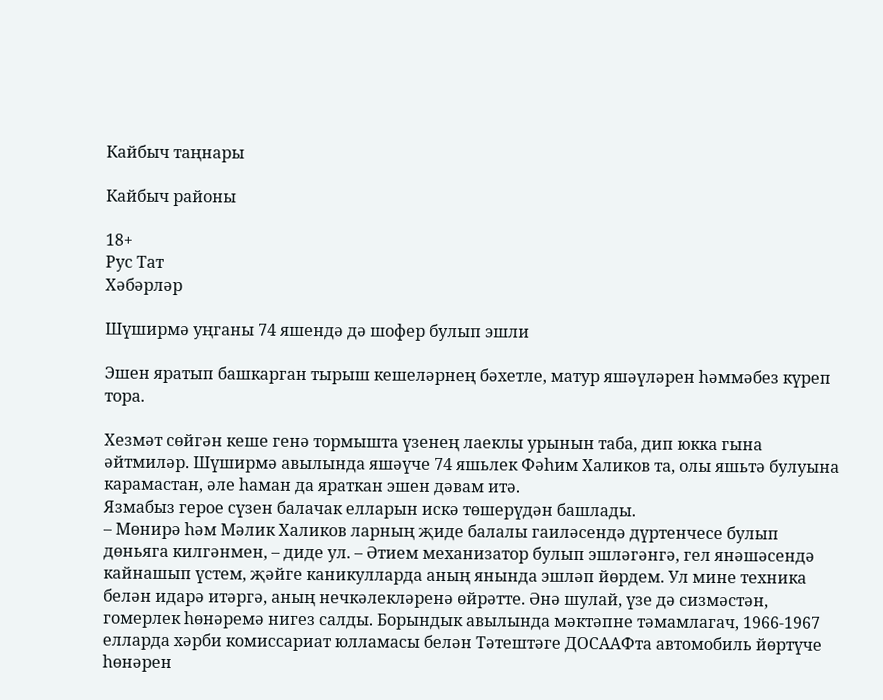Кайбыч таңнары

Кайбыч районы

18+
Рус Тат
Хәбәрләр

Шүширмә уңганы 74 яшендә дә шофер булып эшли

Эшен яратып башкарган тырыш кешеләрнең бәхетле, матур яшәүләрен һәммәбез күреп тора.

Хезмәт сөйгән кеше генә тормышта үзенең лаеклы урынын таба, дип юкка гына әйтмиләр. Шүширмә авылында яшәүче 74 яшьлек Фәһим Халиков та, олы яшьтә булуына карамастан, әле һаман да яраткан эшен дәвам итә.
Язмабыз герое сүзен балачак елларын искә төшерүдән башлады.
– Мөнирә һәм Мәлик Халиков ларның җиде балалы гаиләсендә дүртенчесе булып дөньяга килгәнмен, – диде ул. – Әтием механизатор булып эшләгәнгә, гел янәшәсендә кайнашып үстем, җәйге каникулларда аның янында эшләп йөрдем. Ул мине техника белән идарә итәргә, аның нечкәлекләренә өйрәтте. Әнә шулай, үзе дә сизмәстән, гомерлек һөнәремә нигез салды. Борындык авылында мәктәпне тәмамлагач, 1966-1967 елларда хәрби комиссариат юлламасы белән Тәтештәге ДОСААФта автомобиль йөртүче һөнәрен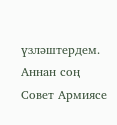үзләштердем. Аннан соң Совет Армиясе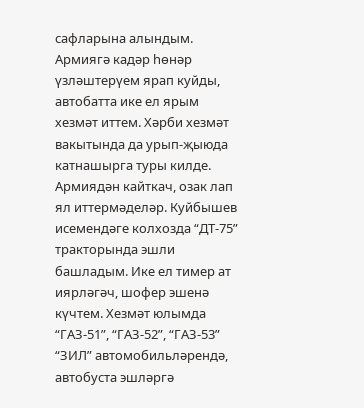сафларына алындым. Армиягә кадәр һөнәр үзләштерүем ярап куйды, автобатта ике ел ярым хезмәт иттем. Хәрби хезмәт вакытында да урып-җыюда катнашырга туры килде. Армиядән кайткач, озак лап ял иттермәделәр. Куйбышев исемендәге колхозда “ДТ-75” тракторында эшли башладым. Ике ел тимер ат иярләгәч, шофер эшенә күчтем. Хезмәт юлымда “ГАЗ-51”, “ГАЗ-52”, “ГАЗ-53” “ЗИЛ” автомобильләрендә, автобуста эшләргә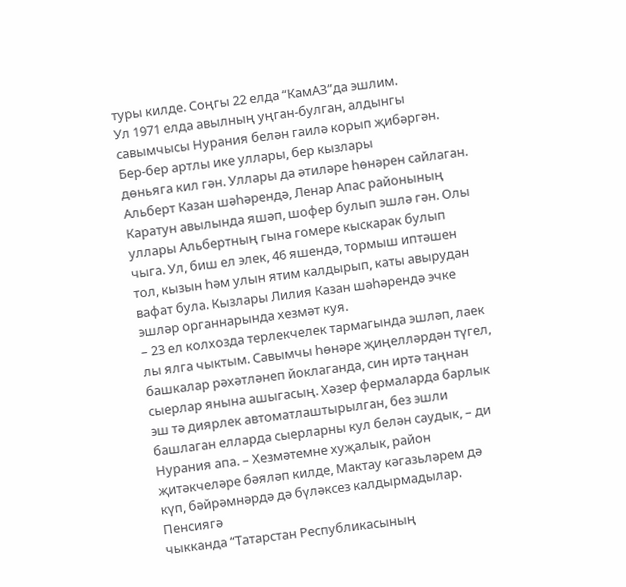туры килде. Соңгы 22 елда “КамАЗ”да эшлим.
Ул 1971 елда авылның уңган-булган, алдынгы савымчысы Нурания белән гаилә корып җибәргән. Бер-бер артлы ике уллары, бер кызлары
дөньяга кил гән. Уллары да әтиләре һөнәрен сайлаган. Альберт Казан шәһәрендә, Ленар Апас районының Каратун авылында яшәп, шофер булып эшлә гән. Олы уллары Альбертның гына гомере кыскарак булып чыга. Ул, биш ел элек, 46 яшендә, тормыш иптәшен тол, кызын һәм улын ятим калдырып, каты авырудан вафат була. Кызлары Лилия Казан шәһәрендә эчке эшләр органнарында хезмәт куя.
– 23 ел колхозда терлекчелек тармагында эшләп, лаек лы ялга чыктым. Савымчы һөнәре җиңелләрдән түгел, башкалар рәхәтләнеп йоклаганда, син иртә таңнан сыерлар янына ашыгасың. Хәзер фермаларда барлык эш тә диярлек автоматлаштырылган, без эшли башлаган елларда сыерларны кул белән саудык, – ди Нурания апа. – Хезмәтемне хуҗалык, район җитәкчеләре бәяләп килде, Мактау кәгазьләрем дә күп, бәйрәмнәрдә дә бүләксез калдырмадылар. Пенсиягә
чыкканда “Татарстан Республикасының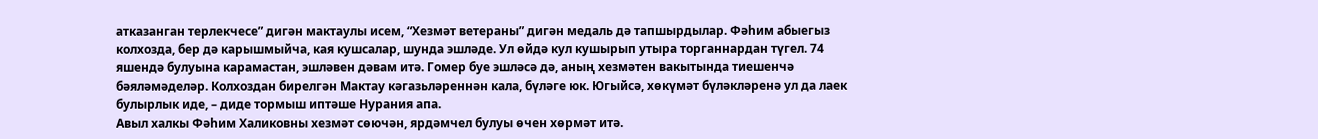атказанган терлекчесе” дигән мактаулы исем, “Хезмәт ветераны” дигән медаль дә тапшырдылар. Фәһим абыегыз колхозда, бер дә карышмыйча, кая кушсалар, шунда эшләде. Ул өйдә кул кушырып утыра торганнардан түгел. 74 яшендә булуына карамастан, эшләвен дәвам итә. Гомер буе эшләсә дә, аның хезмәтен вакытында тиешенчә бәяләмәделәр. Колхоздан бирелгән Мактау кәгазьләреннән кала, бүләге юк. Югыйсә, хөкүмәт бүләкләренә ул да лаек булырлык иде, – диде тормыш иптәше Нурания апа.
Авыл халкы Фәһим Халиковны хезмәт сөючән, ярдәмчел булуы өчен хөрмәт итә.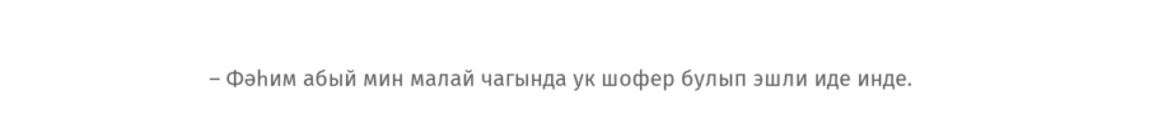– Фәһим абый мин малай чагында ук шофер булып эшли иде инде.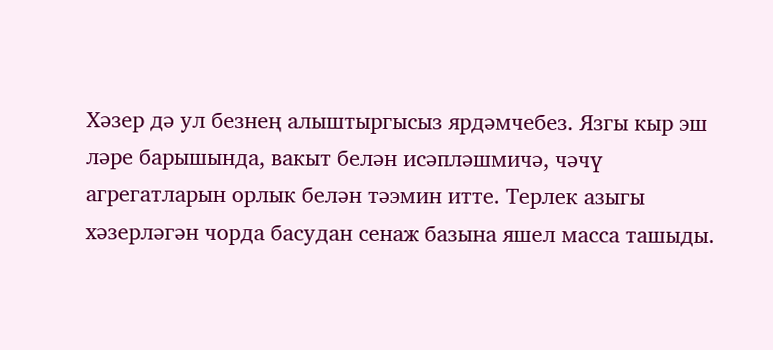Хәзер дә ул безнең алыштыргысыз ярдәмчебез. Язгы кыр эш ләре барышында, вакыт белән исәпләшмичә, чәчү агрегатларын орлык белән тәэмин итте. Терлек азыгы хәзерләгән чорда басудан сенаж базына яшел масса ташыды.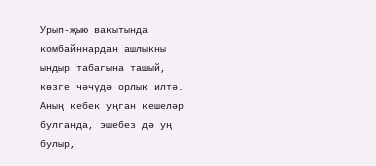Урып-җыю вакытында комбайннардан ашлыкны ындыр табагына ташый, көзге чәчүдә орлык илтә. Аның кебек уңган кешеләр булганда, эшебез дә уң булыр,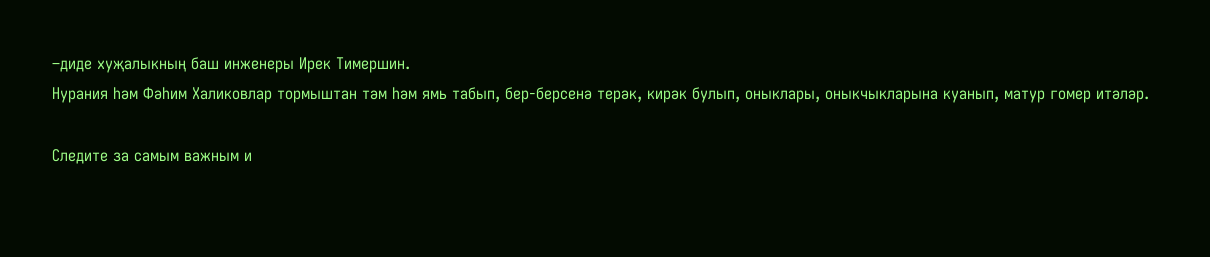–диде хуҗалыкның баш инженеры Ирек Тимершин.
Нурания һәм Фәһим Халиковлар тормыштан тәм һәм ямь табып, бер-берсенә терәк, кирәк булып, оныклары, оныкчыкларына куанып, матур гомер итәләр.

Следите за самым важным и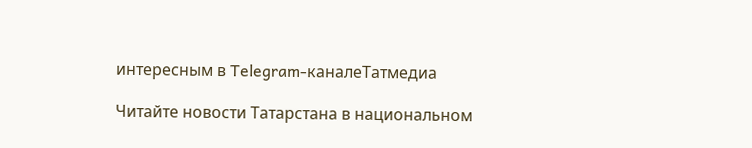интересным в Telegram-каналеТатмедиа

Читайте новости Татарстана в национальном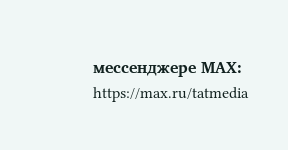мессенджере MАХ: https://max.ru/tatmedia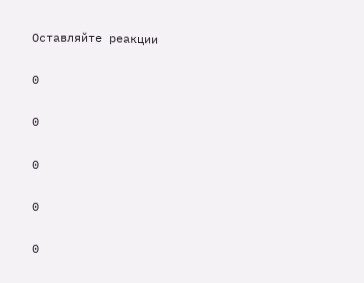Оставляйте реакции

0

0

0

0

0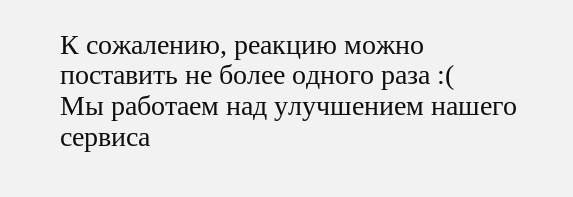К сожалению, реакцию можно поставить не более одного раза :(
Мы работаем над улучшением нашего сервиса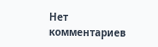Нет комментариев